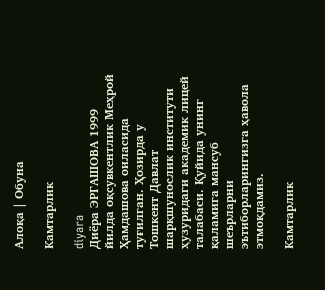Алоқа | Обуна

Камтарлик

diyara
Диёра ЭРГАШОВА 1999 йилда оқсувкентлик Меҳрой Ҳамдашова оиласида туғилган. Ҳозирда у Тошкент Давлат шарқшунослик институти ҳузуридаги академик лицей талабаси. Қуйида унинг қаламига мансуб шеърларни эътиборларингизга ҳавола этмоқдамиз.

Камтарлик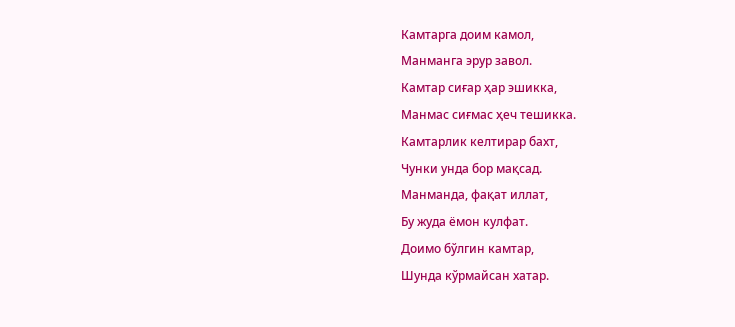Камтарга доим камол,
Манманга эрур завол.
Камтар сиғар ҳар эшикка,
Манмас сиғмас ҳеч тешикка.
Камтарлик келтирар бахт,
Чунки унда бор мақсад.
Манманда, фақат иллат,
Бу жуда ёмон кулфат.
Доимо бўлгин камтар,
Шунда кўрмайсан хатар.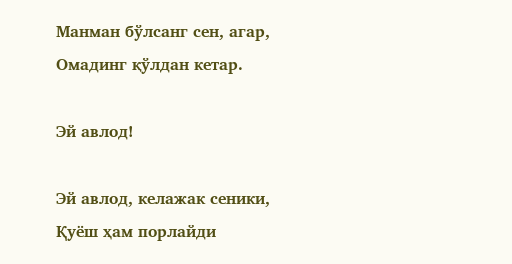Манман бўлсанг сен, агар,
Омадинг қўлдан кетар.

Эй авлод!

Эй авлод, келажак сеники,
Қуёш ҳам порлайди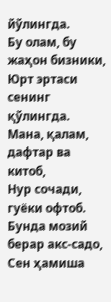йўлингда.
Бу олам, бу жаҳон бизники,
Юрт эртаси сенинг қўлингда.
Мана, қалам, дафтар ва китоб,
Нур сочади, гуёки офтоб.
Бунда мозий берар акс-садо,
Сен ҳамиша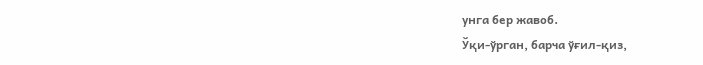унга бер жавоб.
Ўқи-ўрган, барча ўғил-қиз,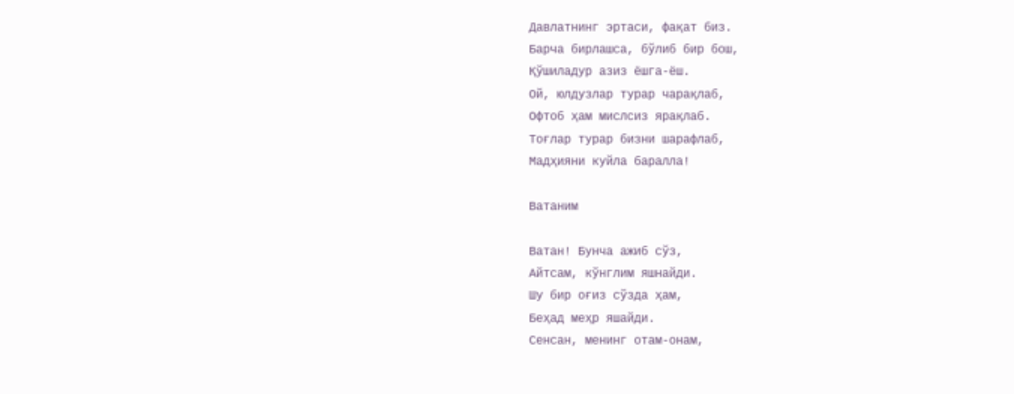Давлатнинг эртаси, фақат биз.
Барча бирлашса, бўлиб бир бош,
Қўшиладур азиз ёшга-ёш.
Ой, юлдузлар турар чарақлаб,
Офтоб ҳам мислсиз ярақлаб.
Тоғлар турар бизни шарафлаб,
Мадҳияни куйла баралла!

Ватаним

Ватан! Бунча ажиб сўз,
Айтсам, кўнглим яшнайди.
Шу бир оғиз сўзда ҳам,
Беҳад меҳр яшайди.
Сенсан, менинг отам-онам,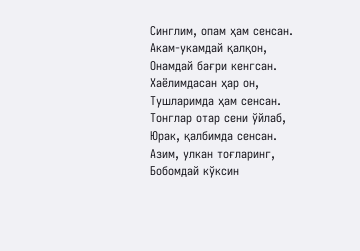Синглим, опам ҳам сенсан.
Акам-укамдай қалқон,
Онамдай бағри кенгсан.
Хаёлимдасан ҳар он,
Тушларимда ҳам сенсан.
Тонглар отар сени ўйлаб,
Юрак, қалбимда сенсан.
Азим, улкан тоғларинг,
Бобомдай кўксин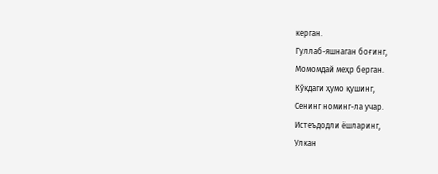керган.
Гуллаб-яшнаган боғинг,
Момомдай меҳр берган.
Кўкдаги ҳумо қушинг,
Сенинг номинг-ла учар.
Истеъдодли ёшларинг,
Улкан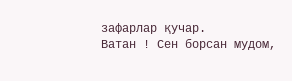зафарлар қучар.
Ватан ! Сен борсан мудом,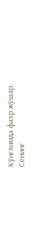Кўнглимда фахр жўшар.
Сенинг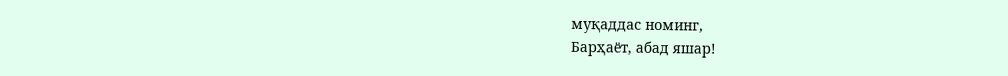муқаддас номинг,
Барҳаёт, абад яшар!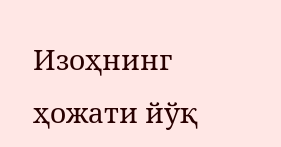Изоҳнинг ҳожати йўқ